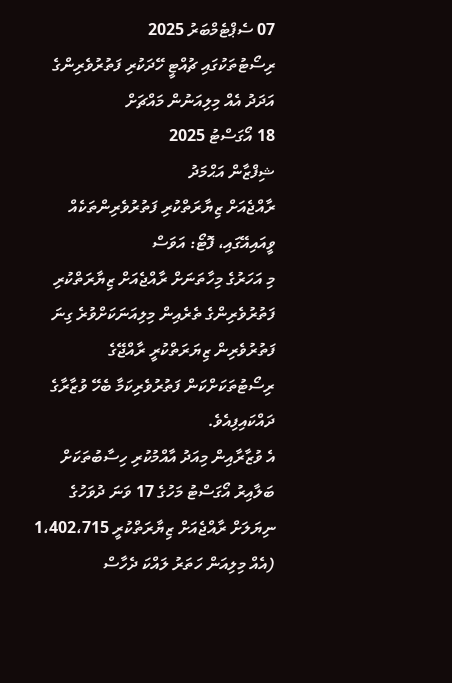07 ސެޕްޓެމްބަރު 2025
ރިސޯޓުތަކުގައި ޗުއްޓީ ހޭދަކުރި ފަތުރުވެރިންގެ އަދަދު އެއް މިލިއަނުން މައްޗަށް
18 އޯގަސްޓު 2025
ޝިފްޒާން އަޙްމަދު
ރާއްޖެއަށް ޒިޔާރަތްކުރި ފަތުރުވެރިންތަކެއް ވީއައިއޭގައި، ފޮޓޯ: އަވަސް
މި އަހަރުގެ މިހާތަނަށް ރާއްޖެއަށް ޒިޔާރަތްކުރި ފަތުރުވެރިންގެ ތެރެއިން މިލިއަނަކަށްވުރެ ގިނަ ފަތުރުވެރިން ޒިޔަރަތްކުރީ ރާއްޖޭގެ ރިސޯޓުތަކަށްކަން ފަތުރުވެރިކަމާ ބެހޭ ވުޒާރާގެ ދައްކައިފިއެވެ.
އެ ވުޒާރާއިން މިއަދު އާއްމުކުރި ހިސާބުތަކަށް ބަލާއިރު އޯގަސްޓު މަހުގެ 17 ވަނަ ދުވަހުގެ ނިޔަލަށް ރާއްޖެއަށް ޒިޔާރަތްކުރީ 1،402،715 (އެއް މިލިއަން ހަތަރު ލައްކަ ދެހާސް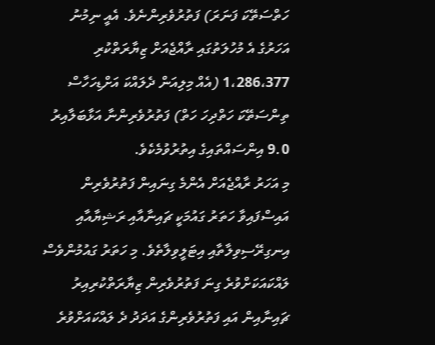ހަތްސަތޭކަ ފަނަރަ) ފަތުރުވެރިންނެވެ. އެއީ ނިމުނު އަހަރުގެ އެ މުހުލަތުގައި ރާއްޖެއަށް ޒިޔާރަތްކުރި 1،286،377 (އެއް މިލިއަން ދެލައްކަ އަށްޑިހަހާސް ތިންސަތޭކަ ހަތްދިހަ ހަތް) ފަތުރުވެރިންނާ އަޅާބަލާއިރު 9.0 އިންސައްތައިގެ އިތުރުވުމެކެވެ.
މި އަހަރު ރާއްޖެއަށް އެންމެ ގިނައިން ފަތުރުވެރިން އައިސްފައިވާ ހަތަރު ގައުމަކީ ޗައިނާއާއި ރަޝިޔާއާއި އިނގިރޭސިވިލާތާއި އިޓަލީވިލާތެވެ. މި ހަތަރު ގައުމުންވެސް ލައްކައަކަށްވުރެ ގިނަ ފަތުރުވެރިން ޒިޔާރަތްކުރިއިރު ޗައިނާއިން އައި ފަތުރުވެރިންގެ އަދަދު ދެ ލައްކައަށްވުރެ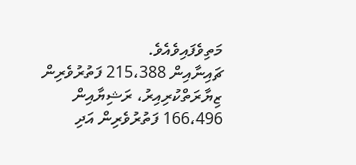މަތިވެފައިވެއެވެ.
ޗައިނާއިން 215،388 ފަތުރުވެރިން ޒިޔާރަތްކުރިއިރު، ރަޝިޔާއިން 166،496 ފަތުރުވެރިން އަދި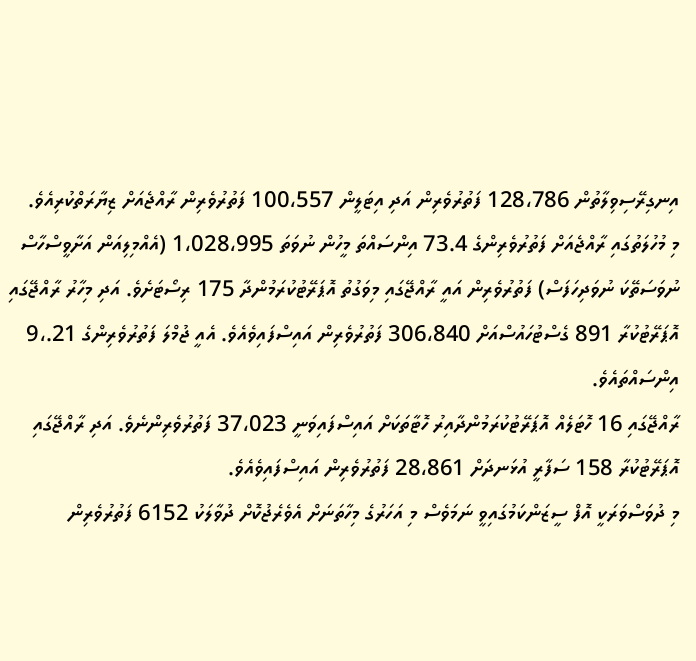އިނގިރޭސިވިލާތުން 128،786 ފަތުރުވެރިން އަދި އިޓަލީން 100،557 ފަތުރުވެރިން ރާއްޖެއަށް ޒިޔާރަތްކުރިއެވެ.
މި މުހުލަތުގައި ރާއްޖެއަށް ފަތުރުވެރިންގެ 73.4 އިންސައްތަ މީހުން ނުވަތަ 1،028،995 (އެއްމިލިއަން އަށާވީސްހާސް ނުވަސަތޭކަ ނުވަދިހަފަސް) ފަތުރުވެރިން އައީ ރާއްޖޭގައި މިވަގުތު އޮޕަރޭޓުކުރަމުންދާ 175 ރިސޯޓަށެވެ. އަދި މިހާރު ރާއްޖޭގައި އޮޕަރޭޓުކުރާ 891 ގެސްޓުހައުސްއަށް 306،840 ފަތުރުވެރިން އައިސްފައިވެއެވެ. އެއީ ޖުމްލަ ފަތުރުވެރިންގެ 21.،9 އިންސައްތައެވެ.
ރާއްޖޭގައި 16 ހޮޓަލެއް އޮޕަރޭޓުކުރަމުންދާއިރު ހޮޓާތަކަށް އައިސްފައިވަނީ 37،023 ފަތުރުވެރިންނެވެ. އަދި ރާއްޖޭގައި އޮޕަރޭޓުކުރާ 158 ސަފާރީ އުޅަނދަށް 28،861 ފަތުރުވެރިން އައިސްފައިވެއެވެ.
މި ދުވަސްވަރަކީ އޮފް ސީޒަންކަމުގައިވީ ނަމަވެސް މި އަހަރުގެ މިހާތަނަށް އެވެރެޖުކޮށް ދުވާލަކު 6152 ފަތުރުވެރިން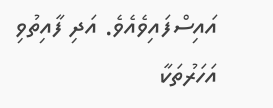އައިސްފައިވެއެވެ. އަދި ފާއިތުވި އަހަރުތަކާ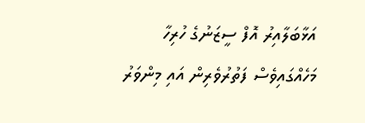އަޅާބަލާއިރު އޮފް ސީޒަނުގެ ހުރިހާ މަހެއްގައިވެސް ފަތުރުވެރިން އައި މިންވަރު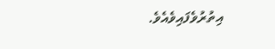އިތުރުވެފައިވެއެވެ.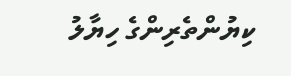ކިޔުންތެރިންގެ ހިޔާލު